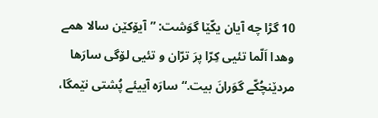10 گڑا چه آیان یکّێا گوَشت: ”آیۆکێن سالا همے وهدا اَلّما تئیی کِرّا پرَ ترّان و تئیی لۆگی سارَها مردێنچُکّے گوَرانَ بیت.“ سارَه آییئے پُشتی نێمگا،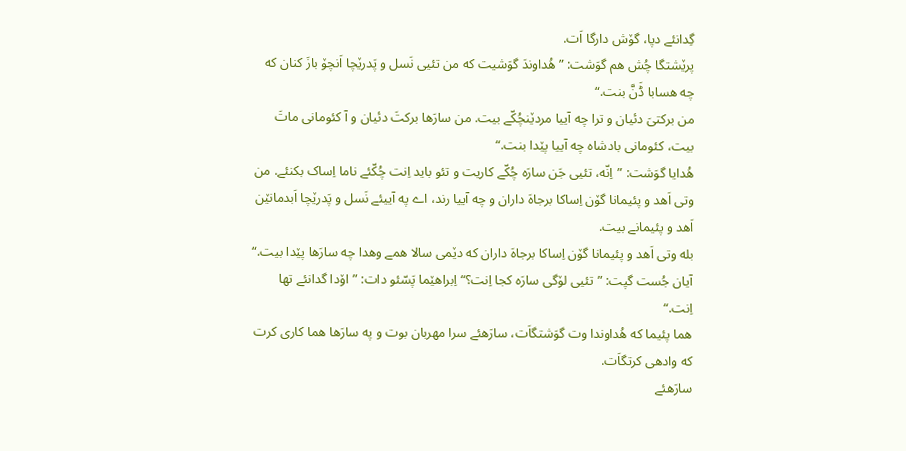گِدانئے دپا، گۆش دارگا اَت.
پرێشتگا چُش هم گوَشت: ”هُداوندَ گوَشیت که من تئیی نَسل و پَدرێچا اَنچۆ بازَ کنان که چه هسابا ڈَنَّ بنت.“
من برکتیَ دئیان و ترا چه آییا مردێنچُکّے بیت. من سارَها برکتَ دئیان و آ کئومانی ماتَ بیت، کئومانی بادشاه چه آییا پێدا بنت.“
هُدایا گوَشت: ”اِنّه، تئیی جَن سارَه چُکّے کاریت و تئو باید اِنت چُکّئے ناما اِساک بکنئے. من وتی اَهد و پئیمانا گۆن اِساکا برجاهَ داران و چه آییا رند، اے په آییئے نَسل و پَدرێچا اَبدمانێن اَهد و پئیمانے بیت.
بله وتی اَهد و پئیمانا گۆن اِساکا برجاهَ داران که دێمی سالا همے وهدا چه سارَها پێدا بیت.“
آیان جُست گپت: ”تئیی لۆگی سارَه کجا اِنت؟“ اِبراهێما پَسّئو دات: ”اۆدا گدانئے تها اِنت.“
هما پئیما که هُداوندا وت گوَشتگاَت، سارَهئے سرا مهربان بوت و په سارَها هما کاری کرت که وادهی کرتگاَت.
سارَهئے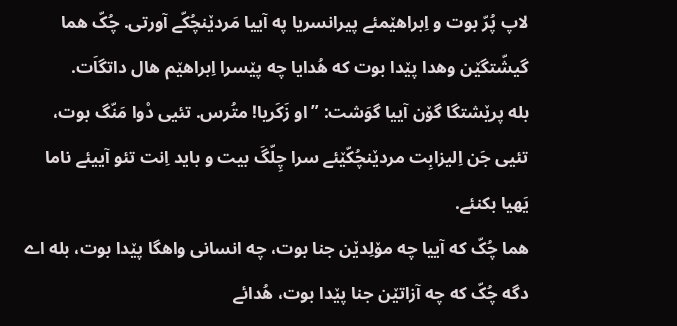لاپ پُرّ بوت و اِبراهێمئے پیرانسریا په آییا مَردێنچُکّے آورتی. چُکّ هما گیشّتگێن وهدا پێدا بوت که هُدایا چه پێسرا اِبراهێم هال داتگاَت.
بله پرێشتگا گۆن آییا گوَشت: ”او زَکَریا! متُرس. تئیی دْوا مَنّگ بوت، تئیی جَن اِلیزابِت مردێنچُکّێئے سرا چِلّگَ بیت و باید اِنت تئو آییئے ناما یَهیا بکنئے.
هما چُکّ که آییا چه مۆلِدێن جنا بوت، چه انسانی واهگا پێدا بوت، بله اے دگه چُکّ که چه آزاتێن جنا پێدا بوت، هُدائے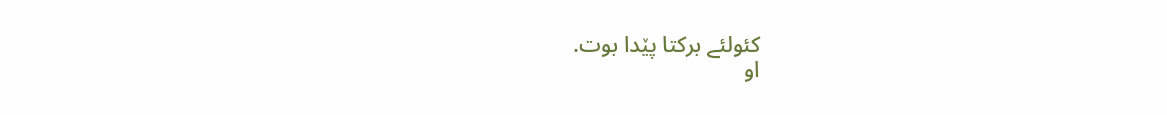کئولئے برکتا پێدا بوت.
او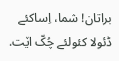براتان! شما، اِساکئے ڈئولا کئولئے چُکّ اێت.